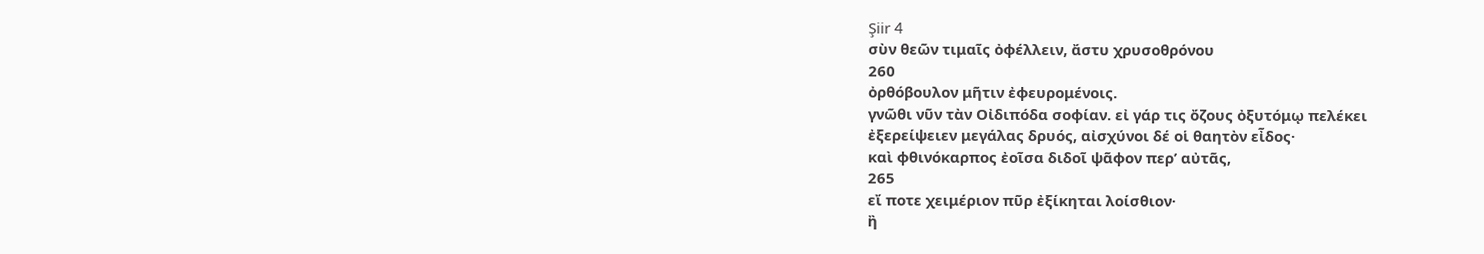Şiir 4
σὺν θεῶν τιμαῖς ὀφέλλειν, ἄστυ χρυσοθρόνου
260
ὀρθόβουλον μῆτιν ἐφευρομένοις.
γνῶθι νῦν τὰν Οἰδιπόδα σοφίαν. εἰ γάρ τις ὄζους ὀξυτόμῳ πελέκει
ἐξερείψειεν μεγάλας δρυός, αἰσχύνοι δέ οἱ θαητὸν εἶδος·
καὶ φθινόκαρπος ἐοῖσα διδοῖ ψᾶφον περʼ αὐτᾶς,
265
εἴ ποτε χειμέριον πῦρ ἐξίκηται λοίσθιον·
ἢ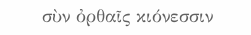σὺν ὀρθαῖς κιόνεσσιν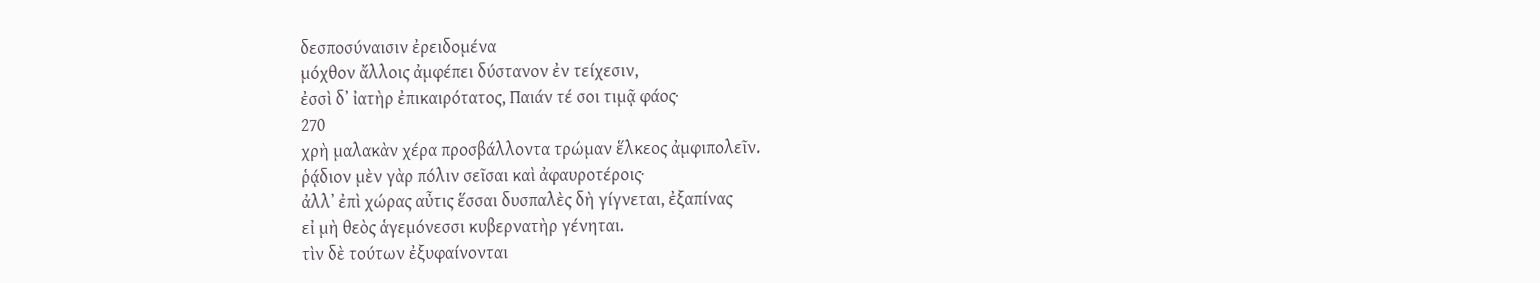δεσποσύναισιν ἐρειδομένα
μόχθον ἄλλοις ἀμφέπει δύστανον ἐν τείχεσιν,
ἐσσὶ δʼ ἰατὴρ ἐπικαιρότατος, Παιάν τέ σοι τιμᾷ φάος·
270
χρὴ μαλακὰν χέρα προσβάλλοντα τρώμαν ἕλκεος ἀμφιπολεῖν.
ῥᾴδιον μὲν γὰρ πόλιν σεῖσαι καὶ ἀφαυροτέροις·
ἀλλʼ ἐπὶ χώρας αὖτις ἕσσαι δυσπαλὲς δὴ γίγνεται, ἐξαπίνας
εἰ μὴ θεὸς ἁγεμόνεσσι κυβερνατὴρ γένηται.
τὶν δὲ τούτων ἐξυφαίνονται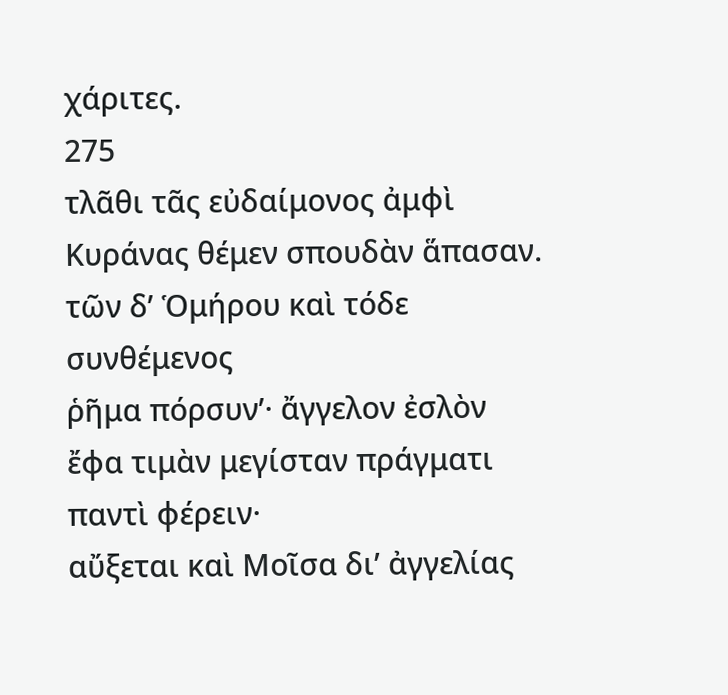χάριτες.
275
τλᾶθι τᾶς εὐδαίμονος ἀμφὶ Κυράνας θέμεν σπουδὰν ἅπασαν.
τῶν δʼ Ὁμήρου καὶ τόδε συνθέμενος
ῥῆμα πόρσυνʼ· ἄγγελον ἐσλὸν ἔφα τιμὰν μεγίσταν πράγματι παντὶ φέρειν·
αὔξεται καὶ Μοῖσα διʼ ἀγγελίας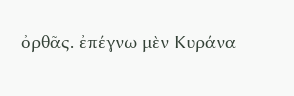ὀρθᾶς. ἐπέγνω μὲν Κυράνα